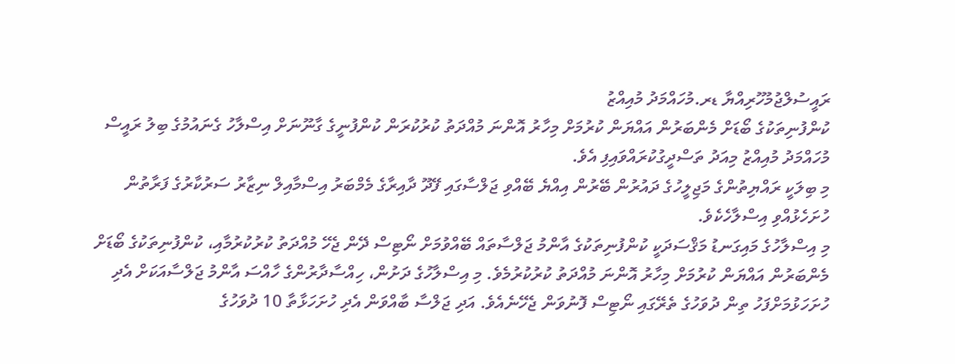ރައީސުލްޖުމުހޫރިއްޔާ ޑރ.މުހައްމަދު މުއިއްޒު
ކުންފުނިތަކުގެ ބޯޑަށް މެންބަރުން އައްޔަން ކުރުމަށް މިހާރު އޮންނަ މުއްދަތު ކުރުކުރަން ކުންފުނީގެ ގާނޫނަށް އިސްލާހު ގެނައުމުގެ ބިލު ރައީސް މުހައްމަދު މުއިއްޒު މިއަދު ތަސްދީގުކުރައްވައިފި އެވެ.
މި ބިލަކީ ރައްޔިތުންގެ މަޖިލީހުގެ ދައުރުން ބޭރުން އިއްޔެ ބޭއްވި ޖަލްސާގައި ފޭދޫ ދާއިރާގެ މެމްބަރު އިސްމާއިލް ނިޒާރު ސަރުކާރުގެ ފަރާތުން ހުށަހެޅުއްވި އިސްލާހެކެވެ.
މި އިސްލާހުގެ މައިގަނޑު މަޤްސަދަކީ ކުންފުނިތަކުގެ އާންމު ޖަލްސާތައް ބޭއްވުމަށް ނޯޓިސް ދޭން ޖެހޭ މުއްދަތު ކުރުކުރުމާއި، ކުންފުނިތަކުގެ ބޯޑަށް މެންބަރުން އައްޔަން ކުރުމަށް މިހާރު އޮންނަ މުއްދަތު ކުރުކުރުމެވެ. މި އިސްލާހުގެ ދަށުން، ހިއްސާދާރުންގެ ހާއްސަ އާންމު ޖަލްސާއަކަށް އެދި ހުށަހަޅުމަށްފަހު ތިން ދުވަހުގެ ތެރޭގައި ނޯޓިސް ފޮނުވަން ޖެހޭނެއެވެ. އަދި ޖަލްސާ ބާއްވަން އެދި ހުށަހަޅާތާ 10 ދުވަހުގެ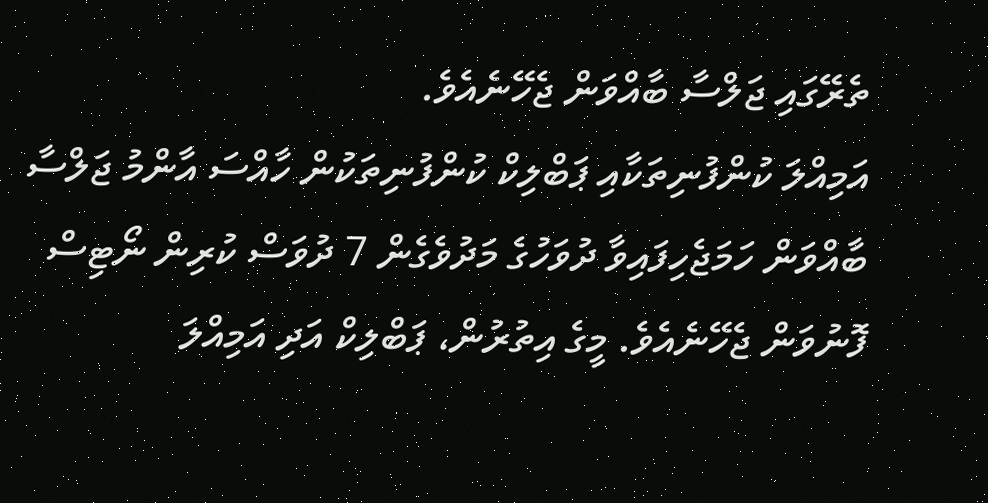ތެރޭގައި ޖަލްސާ ބާއްވަން ޖެހޭނެއެވެ.
އަމިއްލަ ކުންފުނިތަކާއި ޕަބްލިކް ކުންފުނިތަކުން ހާއްސަ އާންމު ޖަލްސާ ބާއްވަން ހަމަޖެހިފައިވާ ދުވަހުގެ މަދުވެގެން 7 ދުވަސް ކުރިން ނޯޓިސް ފޮނުވަން ޖެހޭނެއެވެ. މީގެ އިތުރުން، ޕަބްލިކް އަދި އަމިއްލަ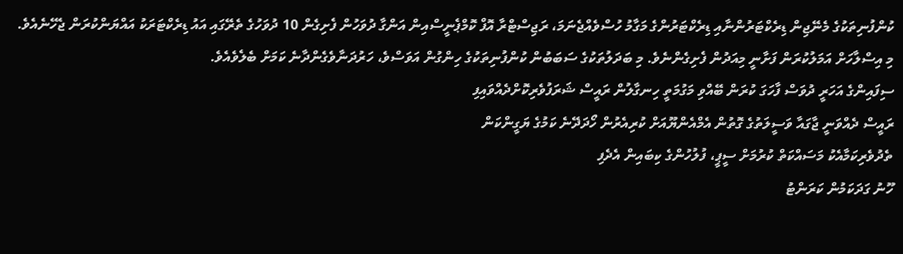ކުންފުނިތަކުގެ މެނޭޖިން ޑިރެކްޓަރުންނާއި ޑިރެކްޓަރުންގެ މަގާމު ހުސްވެއްޖެނަމަ، ރަޖިސްޓްރާ އޮފް ކޮމްޕެނީސްއިން އަންގާ ދުވަހުން ފެށިގެން 10 ދުވަހުގެ ތެރޭގައި އައު ޑިރެކްޓަރަކު އައްޔަންކުރަން ޖެހޭނެއެވެ.
މި އިސްލާހަށް އަމަލުކުރަން ފަށާނީ މިއަދުން ފެށިގެންނެވެ. މި ބަދަލުތަކުގެ ސަބަބުން ކުންފުނިތަކުގެ ހިންގުން އަވަސްވެ، ހަރުދަނާވެގެންދާނެ ކަމަށް ބެލެވެއެވެ.
ސިފައިންގެ އަހަރީ ދުވަސް ފާހަގަ ކުރަން ބޭއްވި މަގުމަތީ ހިނގާލުން ރައީސް ޝަރަފުވެރިކޮށްދެއްވައިފި
ރައީސް ދެއްވަނީ ޖާގައާ ވަސީލަތުގެ ގޮތުން އެމްއެންޔޫއަށް ކުރިއެރުން ހޯދަދޭނެ ކަމުގެ ޔަގީންކަން
ތެދުވެރިކަމާއެކު މަސައްކަތް ކުރުމަށް ސީޕީ، ފުލުހުންގެ ކިބައިން އެދެފި
ހޫނު ގަދަކަމުން ކަރަންޓު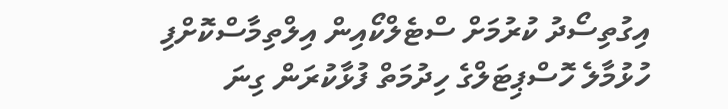އިގުތިސޯދު ކުރުމަށް ސްޓެލްކޯއިން އިލްތިމާސްކޮށްފި
ހުޅުމާލެ ހޮސްޕިޓަލްގެ ހިދުމަތް ފުޅާކުރަން ގިނަ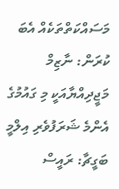މަސައްކަތްތަކެއް އެބަ ކުރަން: ނާޒިމް
މަޖީދިއްޔާއަކީ މި ގައުމުގެ އެންމެ ޝަރަފުވެރި އިލްމީ ބަގީޗާ: ރައީސް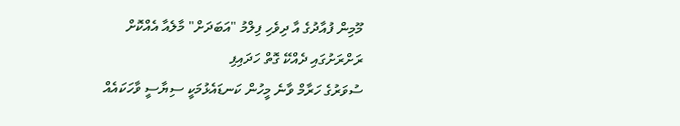މޫމިން ފުއާދުގެ އާ ދިވެހި ފިލްމު "އަބަދަށް" މާލެއާ އެއްކޮށް ރަށްރަށުގައި ދެއްކޭ ގޮތް ހަދައިފި
ސުވަރުގެ ހަރާމް ވާނެ މީހުން ކަނޑައެޅުމަކީ ސިޔާސީ ވާހަކައެއް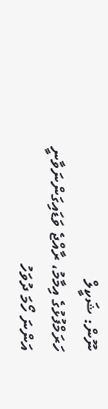ނޫން: ޝަކީލް
ހަރަމްފުޅުގެ އިމާމު، ރާއްޖެ ވަޑައިގަންނަވާނީ އަންނަ ހޯމަ ދުވަހު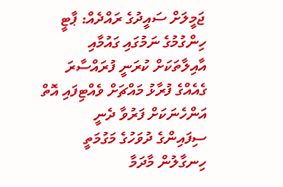ޖަމީލަށް ސައީދުގެ ރައްދެއް: ޕާޓީ ހިންގުމުގެ ނަމުގައި ގައުމާއި އާއިލާތަކަށް ކުރަނީ ފުރައްސާރަ
ގެއެއްގެ ފުރާޅު މައްޗަށް ވެއްޓިފައި އޮތް އަންހެނަކަށް ފަރުވާ ދެނީ
ސިފައިންގެ ދުވަހުގެ މަގުމަތީ ހިނގާލުން މާދަމާ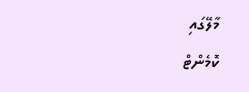މާލޭގައި
ކޮމެންޓް